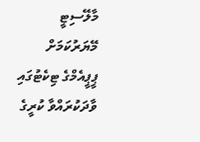މާލޭސިޓީ މޭޔަރުކަމަށް ޕީޕީއެމްގެ ޓިކެޓުގައި ވާދަކުރައްވާ ކުރީގެ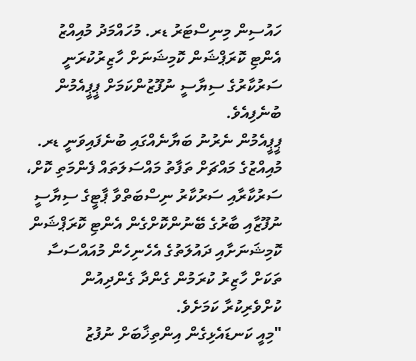ހައުސިން މިނިސްޓަރު ޑރ. މުހައްމަދު މުއިއްޒު އެންޓި ކޮރަޕްޝަން ކޮމިޝަނަށް ހާޒިރުކުރަނީ ސަރުކާރުގެ ސިޔާސީ ނުފޫޒުންކަމަށް ޕީޕީއެމުން ބުނެފިއެވެ.
ޕީޕީއެމުން ނެރުނު ބަޔާނެއްގައި ބުނެފައިވަނީ ޑރ. މުއިއްޒުގެ މައްޗަށް ތަފާތު މައްސަލަތައް ފެންމަތި ކޮށް، ސަރުކާރާއި ސަރުކާރު ނިސްބަތްވާ ޕާޓީގެ ސިޔާސީ ނުފޫޒާއި ބާރުގެ ބޭނުންކޮށްގެން އެންޓި ކޮރަޕްޝަން ކޮމިޝަނަށާއި ދައުލަތުގެ އެހެނިހެން މުއައްސަސާ ތަކަށް ހާޒިރު ކުރަމުން ގެންދާ ގެންދިއުން ކުށްވެރިކުރާ ކަމަށެވެ.
"މިއީ ކަނޑައެޅިގެން އިންތިޚާބަށް ނުފުޒު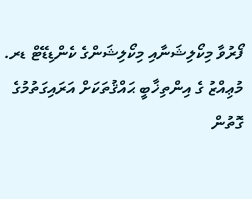ފޯރުވާ މިކޯލިޝަނާއި މިކޯލިޝަންގެ ކެންޑިޑޭޓް ޑރ. މުޢިއްޒު ގެ އިންތިޚާބީ ޙައްޤުތަކަށް އަރައިގަތުމުގެ ގޮތުން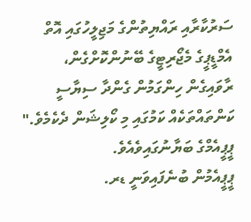ސަރުކާރާއި ރައްޔިތުންގެ މަޖިލީހުގައި އޮތް އެމްޑީޕީގެ މެޖޯރިޓީގެ ބޭނުންކޮށްގެން، ރާވައިގެން ހިންގަމުން ގެންދާ ސިޔާސީ ކަންތައްތަކެއް ކަމުގައި މި ކޯލިޝަން ދެކެމެވެ." ޕީޕީއެމްގެ ބަޔާނުގައިވެއެވެ.
ޕީޕީއެމުން ބުނެފައިވަނީ ޑރ.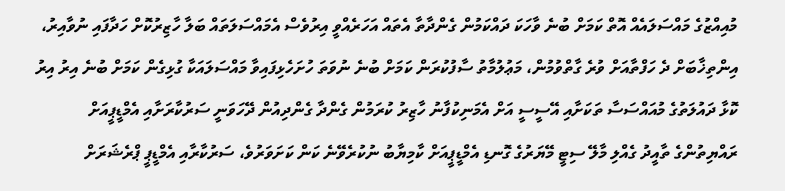މުއިއްޒުގެ މައްސަލައެއް އޮތް ކަމަށް ބުނެ ވާހަކަ ދައްކަމުން ގެންދާތާ އެތައް އަހަރެއްވީ އިރުވެސް އެމައްސަލަތައް ބަލާ ހާޒިރުކޮށް ހަދާފައި ނުވާއިރު، އިންތިޚާބަށް ދެ ހަފްތާއަށް ވުރެ ގާތްވުމުން، މަޢުލުމާތު ސާފުކުރަން ކަމަށް ބުނެ ނުވަތަ ހުށަހެޅިފައިވާ މައްސަލައަކާ ގުޅިގެން ކަމަށް ބުނެ އިރު އިރު ކޮޅާ ދައުލަތުގެ މުއައްސަސާ ތަކަށާއި އޭސީސީ އަށް އެމަނިކުފާނު ހާޒިރު ކުރަމުން ގެންދާ ގެންދިއުން ދޭހަވަނީ ސަރުކާރަށާއި އެމްޑީޕީއަށް ރައްޔިތުންގެ ތާއީދު ގެއްލި މާލޭ ސިޓީ މޭޔަރުގެ ގޮނޑި އެމްޑީޕީއަށް ކާމިޔާބު ނުކުރެވޭނެ ކަން ކަށަވަރުވެ، ސަރުކާރާއި އެމްޑީޕީ ޕްރެޝަރަށް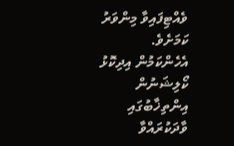ވެއްޓިފައިވާ މިންވަރު ކަމަށެވެ.
އެހެންކަމުން އިދިކޮޅު ކޯލިޝަނުން އިންތިޚާބުގައި ވާދަކުރައްވާ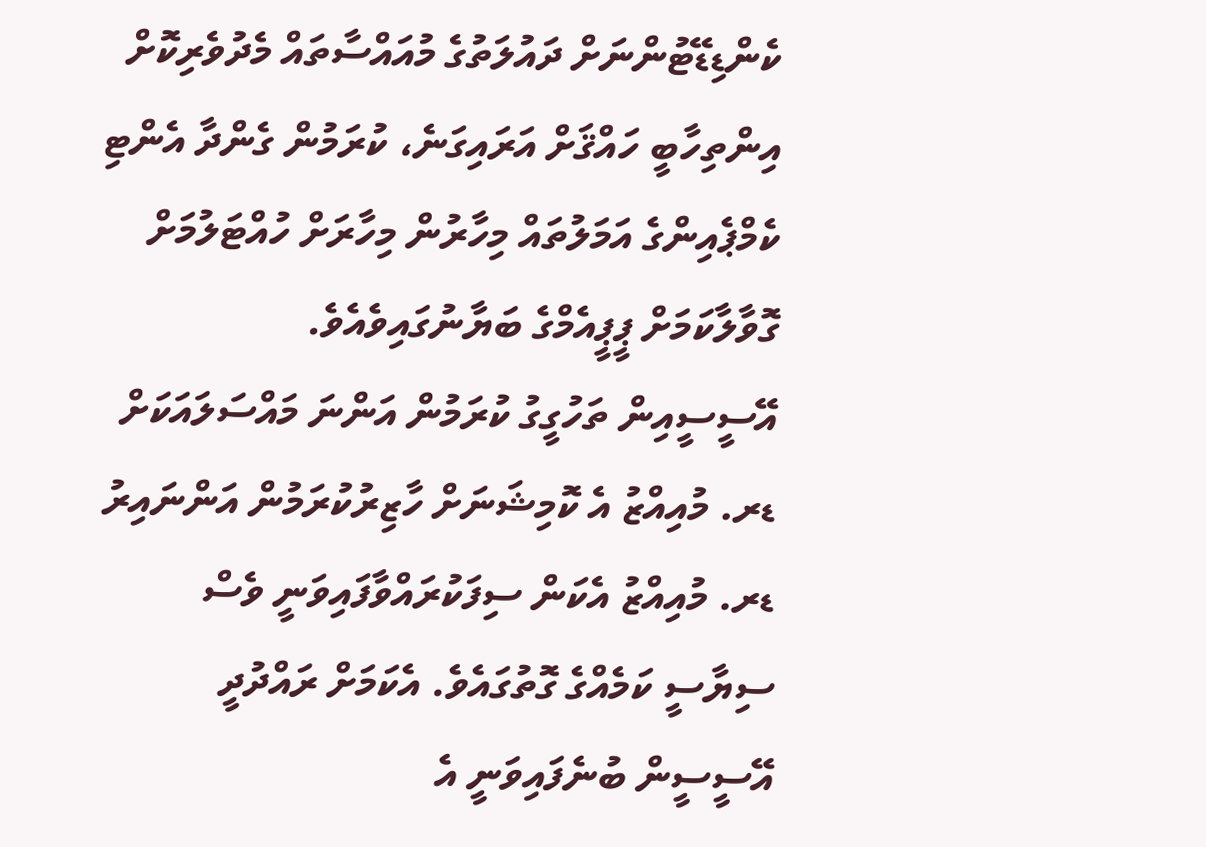ކެންޑިޑޭޓުންނަށް ދައުލަތުގެ މުއައްސާތައް މެދުވެރިކޮށް އިންތިހާބީ ހައްޤަށް އަރައިގަނެ، ކުރަމުން ގެންދާ އެންޓި ކެމްޕެއިންގެ އަމަލުތައް މިހާރުން މިހާރަށް ހުއްޓަލުމަށް ގޮވާލާކަމަށް ޕީޕީއެމްގެ ބަޔާނުގައިވެއެވެ.
އޭސީސީއިން ތަހުގީގު ކުރަމުން އަންނަ މައްސަލައަކަށް ޑރ. މުއިއްޒު އެ ކޮމިޝަނަށް ހާޒިރުކުރަމުން އަންނައިރު ޑރ. މުއިއްޒު އެކަން ސިފަކުރައްވާފައިވަނީ ވެސް ސިޔާސީ ކަމެއްގެ ގޮތުގައެވެ. އެކަމަށް ރައްދުދީ އޭސީސީން ބުނެފައިވަނީ އެ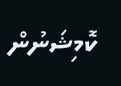ކޮމިޝަނުން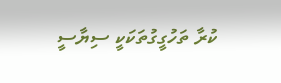ކުރާ ތަހުގީގުތަކަކީ ސިޔާސީ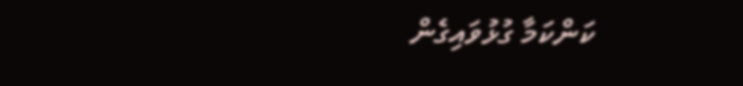ކަންކަމާ ގުޅުވައިގެން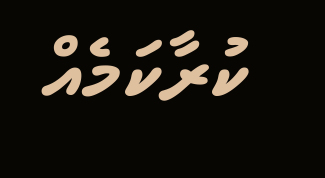ކުރާކަމެއް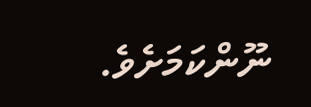ނޫންކަމަށެވެ.